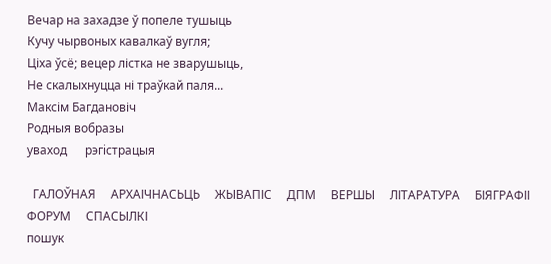Вечар на захадзе ў попеле тушыць
Кучу чырвоных кавалкаў вугля;
Ціха ўсё; вецер лістка не зварушыць,
Не скалыхнуцца ні траўкай паля...
Максім Багдановіч
Родныя вобразы
уваход      рэгiстрацыя

  ГАЛОЎНАЯ     АРХАІЧНАСЬЦЬ     ЖЫВАПІС     ДПМ     ВЕРШЫ     ЛІТАРАТУРА     БІЯГРАФІІ     ФОРУМ     СПАСЫЛКІ
пошук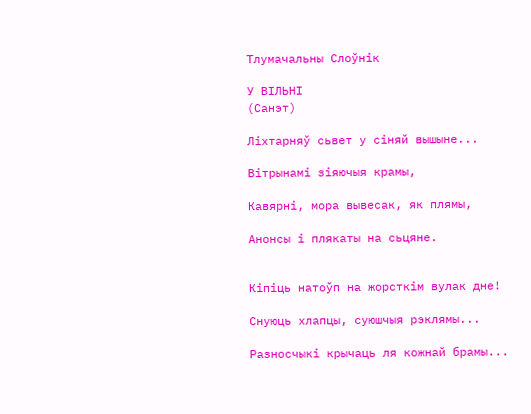Тлумачальны Слоўнік

У ВІЛЬНІ
(Санэт)

Ліхтарняў сьвет у сіняй вышыне...

Вітрынамі зіяючыя крамы,

Кавярні, мора вывесак, як плямы,

Анонсы і плякаты на сьцяне.


Кіпіць натоўп на жорсткім вулак дне!

Снуюць хлапцы, суюшчыя рэклямы...

Разносчыкі крычаць ля кожнай брамы...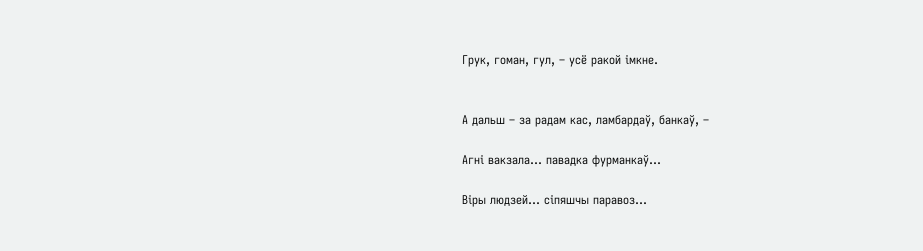Грук, гоман, гул, – усё ракой імкне.


А дальш – за радам кас, ламбардаў, банкаў, –

Агні вакзала... павадка фурманкаў...

Віры людзей... сіпяшчы паравоз...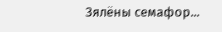Зялёны семафор...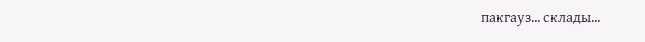пакгауз... склады...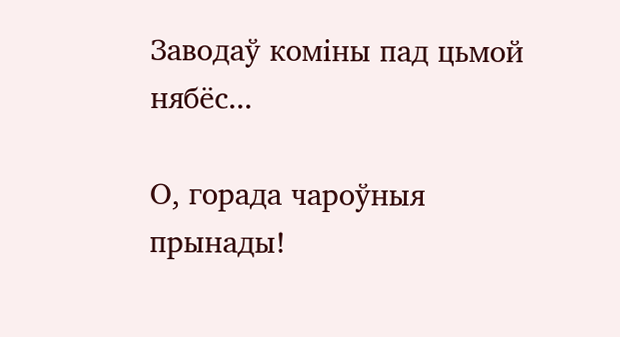Заводаў коміны пад цьмой нябёс...

О, горада чароўныя прынады!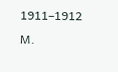1911–1912  М.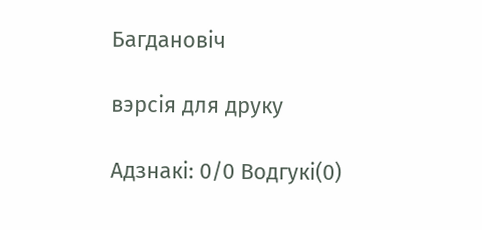Багдановіч

вэрсія для друку

Адзнакi: 0/0 Водгукі(0)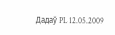Дадаў PL 12.05.2009